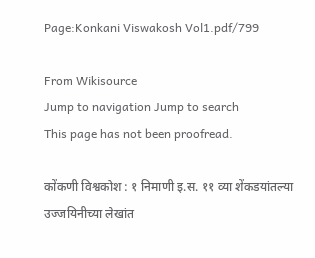Page:Konkani Viswakosh Vol1.pdf/799

From Wikisource
Jump to navigation Jump to search
This page has not been proofread.

कोंकणी विश्वकोश : १ निमाणी इ.स. ११ व्या शेंकडयांतल्या उज्जयिनीच्या लेखांत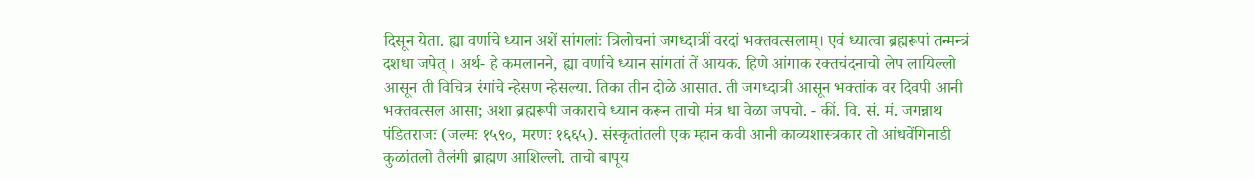दिसून येता. ह्या वर्णाचे ध्यान अशें सांगलांः त्रिलोचनां जगध्दात्रीं वरदां भक्तवत्सलाम्। एवं ध्यात्वा ब्रह्मरूपां तन्मन्त्रं दशधा जपेत् । अर्थ- हे कमलानने, ह्या वर्णाचे ध्यान सांगतां तें आयक. हिणे आंगाक रक्तचंदनाचो लेप लायिल्लो आसून ती विचित्र रंगांचे न्हेसण न्हेसल्या. तिका तीन दोळे आसात. ती जगध्दात्री आसून भक्तांक वर दिवपी आनी भक्तवत्सल आसा; अशा ब्रह्मरूपी जकाराचे ध्यान करून ताचो मंत्र धा वेळा जपचो. - कीं. वि. सं. मं. जगन्नाथ पंडितराजः (जल्मः १५९०, मरणः १६६५). संस्कृतांतली एक म्हान कवी आनी काव्यशास्त्रकार तो आंधवेंगिनाडी कुळांतलो तैलंगी ब्राह्मण आशिल्लो. ताचो बापूय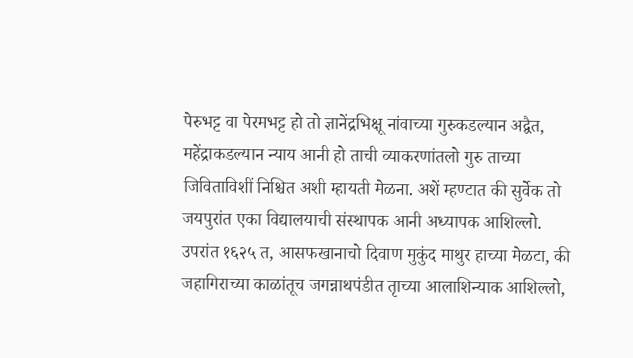पेरुभट्ट वा पेरमभट्ट हो तो ज्ञानेंद्रभिक्षू नांवाच्या गुरुकडल्यान अद्वैत, महेंद्राकडल्यान न्याय आनी हो ताची व्याकरणांतलो गुरु ताच्या जिविताविशीं निश्चित अशी म्हायती मेळना. अशें म्हण्टात की सुर्वेक तो जयपुरांत एका विद्यालयाची संस्थापक आनी अध्यापक आशिल्लो. उपरांत १६२५ त, आसफखानाचो दिवाण मुकुंद माथुर हाच्या मेळटा, की जहागिराच्या काळांतूच जगन्नाथपंडीत तृाच्या आलाशिन्याक आशिल्लो,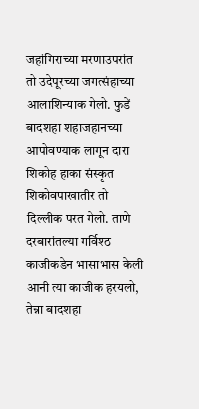जहांगिराच्या मरणाउपरांत तो उदेपूरच्या जगत्संहाच्या आलाशिन्याक गेलो. फुडें बादशहा शहाजहानच्या आपोवण्याक लागून दारा शिकोह हाका संस्कृत शिकोवपाखातीर तो दिल्लीक परत गेलो. ताणे दरबारांतल्या गर्विश्ठ काजीकडेन भासाभास केली आनी त्या काजीक हरयलो, तेन्ना बादशहा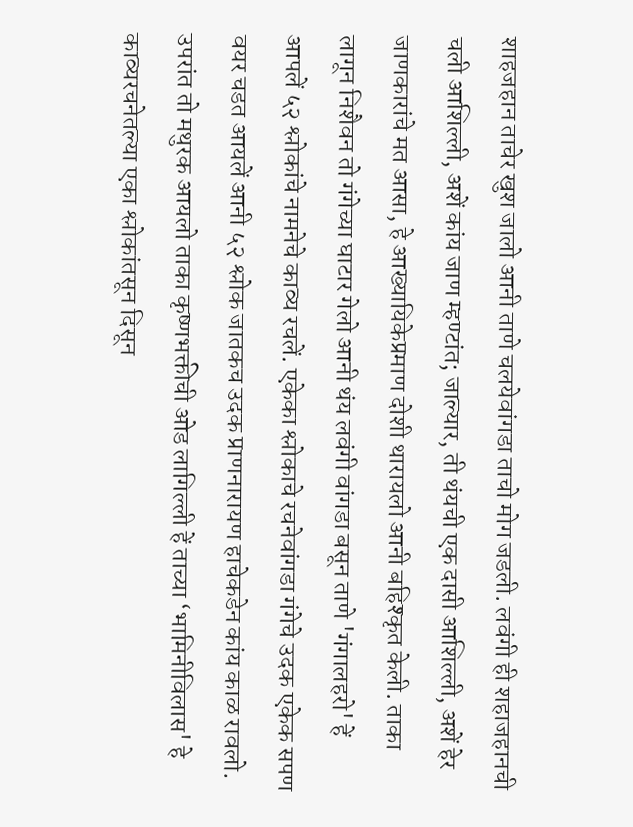शाहजहान ताचेर खुश जालो आनी ताणे चलयेवांगडा ताचो मोग जडली. लवंगी ही शहाजहानची चली आशिल्ली, अशें कांय जाण म्हण्टांत; जाल्यार, ती थंयची एक दासी आशिल्ली, अशें हेर जाणकारांचे मत आसा, हे आख्यायिकेप्रमाण दोशी थारायलो आनी बहिश्कृत केली. ताका लागून निशैवन तो गंगेच्या घाटार गेलो आनी थंय लवंगी वांगडा बसून ताणे 'गंगालहरो' हें आपलें ५२ श्लोकांचे नामनेचे काव्य रचलें. एकेका श्लोकाचे रचनेवांगडा गंगेचे उदक एकेक सपण वयर चडत आयलें आनी ५२ श्लोक जातकच उदक प्राणनारायण हाचेकडेन कांय काळ रावलो. उपरांत तो मथुरक आयलो ताका कृष्णभक्तीची ओड लागिल्ली हें ताच्या ‘भामिनीविलास' हे काव्यरचनेतल्या एका श्लोकांतसून दिसून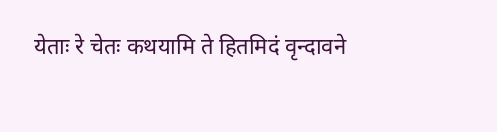येताः रे चेतः कथयामि ते हितमिदं वृन्दावने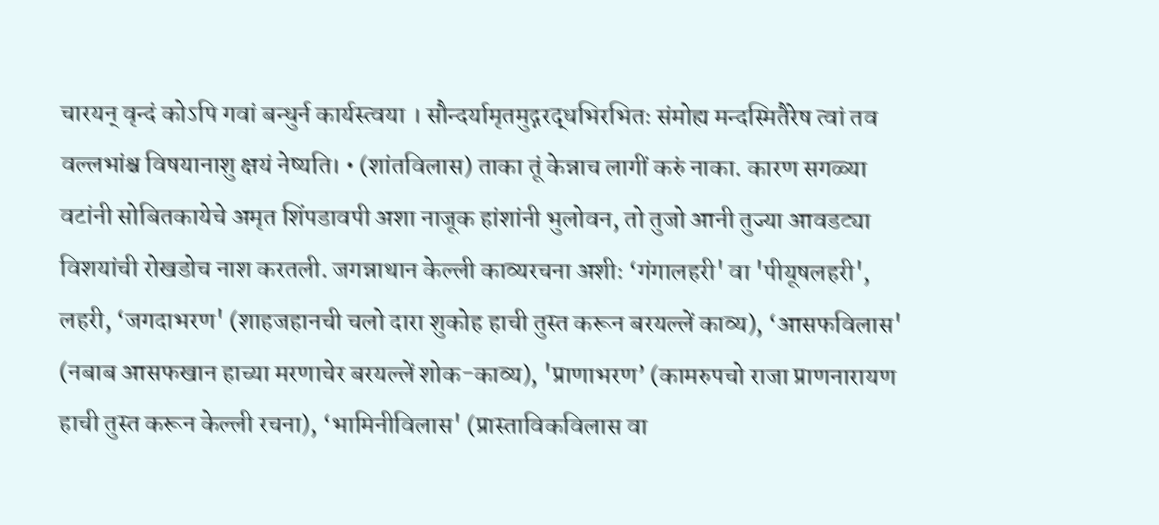चारयन् वृन्दं कोऽपि गवां बन्धुर्न कार्यस्त्वया । सौन्दर्यामृतमुद्गरद्धभिरभितः संमोह्य मन्दस्मितैरेष त्वां तव वल्लभांश्च विषयानाशु क्षयं नेष्यति। • (शांतविलास) ताका तूं केन्नाच लागीं करुं नाका. कारण सगळ्या वटांनी सोबितकायेचे अमृत शिंपडावपी अशा नाजूक हांशांनी भुलोवन, तो तुजो आनी तुज्या आवडट्या विशयांची रोखडोच नाश करतली. जगन्नाथान केल्ली काव्यरचना अशीः ‘गंगालहरी' वा 'पीयूषलहरी', लहरी, ‘जगदाभरण' (शाहजहानची चलो दारा शुकोह हाची तुस्त करून बरयल्लें काव्य), ‘आसफविलास' (नबाब आसफखान हाच्या मरणाचेर बरयल्लें शोक-काव्य), 'प्राणाभरण’ (कामरुपचो राजा प्राणनारायण हाची तुस्त करून केल्ली रचना), ‘भामिनीविलास' (प्रास्ताविकविलास वा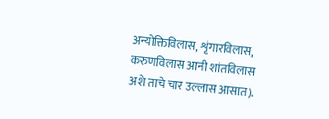अन्योक्तिविलास, शृंगारविलास, करुणविलास आनी शांतविलास अशे ताचे चार उल्लास आसात).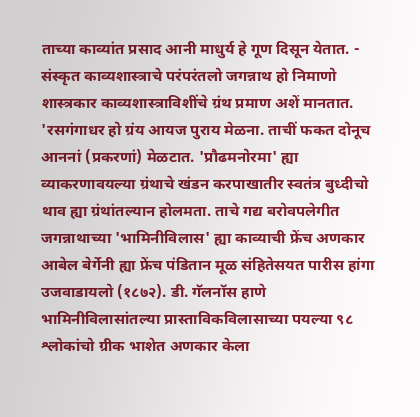ताच्या काव्यांत प्रसाद आनी माधुर्य हे गूण दिसून येतात. - संस्कृत काव्यशास्त्राचे परंपरंतलो जगन्नाथ हो निमाणो शास्त्रकार काव्यशास्त्राविशींचे ग्रंथ प्रमाण अशें मानतात. 'रसगंगाधर हो ग्रंय आयज पुराय मेळना. ताचीं फकत दोनूच आननां (प्रकरणां) मेळटात. 'प्रौढमनोरमा' ह्या व्याकरणावयल्या ग्रंथाचे खंडन करपाखातीर स्वतंत्र बुध्दीचो थाव ह्या ग्रंथांतल्यान होलमता. ताचे गद्य बरोवपलेगीत जगन्नाथाच्या 'भामिनीविलास' ह्या काव्याची फ्रेंच अणकार आबेल बेर्गेनी ह्या फ्रेंच पंडितान मूळ संहितेसयत पारीस हांगा उजवाडायलो (१८७२). डी. गॅलनॉस हाणे भामिनीविलासांतल्या प्रास्ताविकविलासाच्या पयल्या ९८ श्लोकांचो ग्रीक भाशेत अणकार केला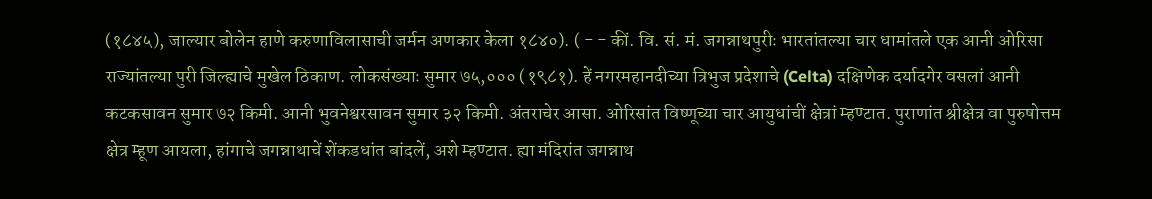(१८४५), जाल्यार बोलेन हाणे करुणाविलासाची जर्मन अणकार केला १८४०). ( - - कीं. वि. सं. मं. जगन्नाथपुरीः भारतांतल्या चार धामांतले एक आनी ओरिसा राज्यांतल्या पुरी जिल्ह्याचे मुखेल ठिकाण. लोकसंख्याः सुमार ७५,००० (१९८१). हें नगरमहानदीच्या त्रिभुज प्रदेशाचे (Celta) दक्षिणेक दर्यादगेर वसलां आनी कटकसावन सुमार ७२ किमी. आनी भुवनेश्वरसावन सुमार ३२ किमी. अंतराचेर आसा. ओरिसांत विष्णूच्या चार आयुधांचीं क्षेत्रां म्हण्टात. पुराणांत श्रीक्षेत्र वा पुरुषोत्तम क्षेत्र म्हूण आयला, हांगाचे जगन्नाथाचें शेंकडधांत बांदलें, अशे म्हण्टात. ह्या मंदिरांत जगन्नाथ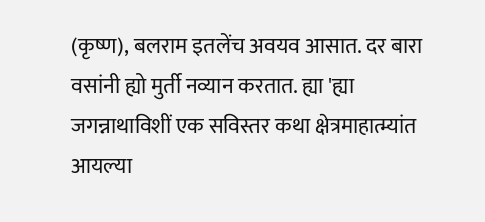(कृष्ण), बलराम इतलेंच अवयव आसात. दर बारा वसांनी ह्यो मुर्ती नव्यान करतात. ह्या 'ह्या जगन्नाथाविशीं एक सविस्तर कथा क्षेत्रमाहात्म्यांत आयल्या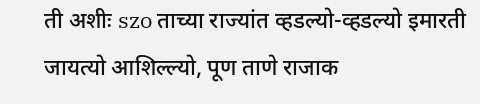ती अशीः szo ताच्या राज्यांत व्हडल्यो-व्हडल्यो इमारती जायत्यो आशिल्ल्यो, पूण ताणे राजाक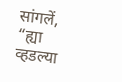सांगलें, “ह्या व्हडल्या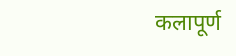कलापूर्ण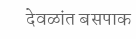देवळांत बसपाक